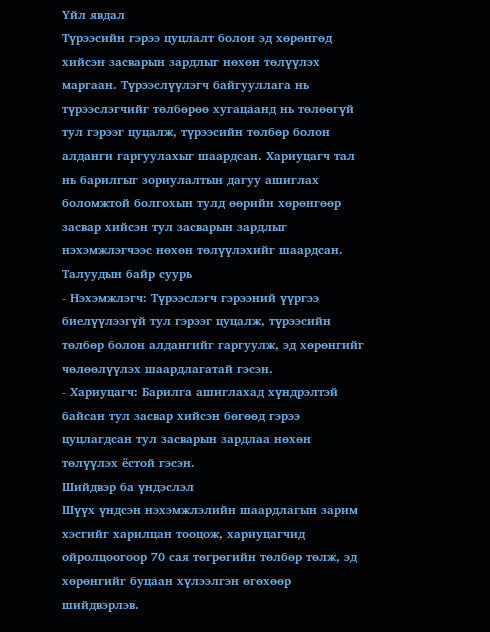Үйл явдал
Түрээсийн гэрээ цуцлалт болон эд хөрөнгөд хийсэн засварын зардлыг нөхөн төлүүлэх маргаан. Түрээслүүлэгч байгууллага нь түрээслэгчийг төлбөрөө хугацаанд нь төлөөгүй тул гэрээг цуцалж, түрээсийн төлбөр болон алданги гаргуулахыг шаардсан. Хариуцагч тал нь барилгыг зориулалтын дагуу ашиглах боломжтой болгохын тулд өөрийн хөрөнгөөр засвар хийсэн тул засварын зардлыг нэхэмжлэгчээс нөхөн төлүүлэхийг шаардсан.
Талуудын байр суурь
- Нэхэмжлэгч: Түрээслэгч гэрээний үүргээ биелүүлээгүй тул гэрээг цуцалж, түрээсийн төлбөр болон алдангийг гаргуулж, эд хөрөнгийг чөлөөлүүлэх шаардлагатай гэсэн.
- Хариуцагч: Барилга ашиглахад хүндрэлтэй байсан тул засвар хийсэн бөгөөд гэрээ цуцлагдсан тул засварын зардлаа нөхөн төлүүлэх ёстой гэсэн.
Шийдвэр ба үндэслэл
Шүүх үндсэн нэхэмжлэлийн шаардлагын зарим хэсгийг харилцан тооцож, хариуцагчид ойролцоогоор 70 сая төгрөгийн төлбөр төлж, эд хөрөнгийг буцаан хүлээлгэн өгөхөөр шийдвэрлэв.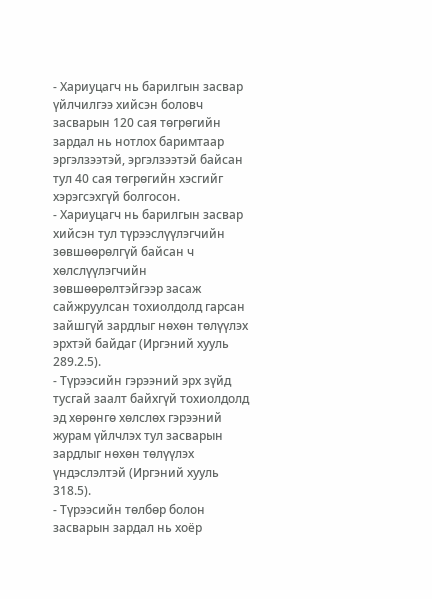- Хариуцагч нь барилгын засвар үйлчилгээ хийсэн боловч засварын 120 сая төгрөгийн зардал нь нотлох баримтаар эргэлзээтэй, эргэлзээтэй байсан тул 40 сая төгрөгийн хэсгийг хэрэгсэхгүй болгосон.
- Хариуцагч нь барилгын засвар хийсэн тул түрээслүүлэгчийн зөвшөөрөлгүй байсан ч хөлслүүлэгчийн зөвшөөрөлтэйгээр засаж сайжруулсан тохиолдолд гарсан зайшгүй зардлыг нөхөн төлүүлэх эрхтэй байдаг (Иргэний хууль 289.2.5).
- Түрээсийн гэрээний эрх зүйд тусгай заалт байхгүй тохиолдолд эд хөрөнгө хөлслөх гэрээний журам үйлчлэх тул засварын зардлыг нөхөн төлүүлэх үндэслэлтэй (Иргэний хууль 318.5).
- Түрээсийн төлбөр болон засварын зардал нь хоёр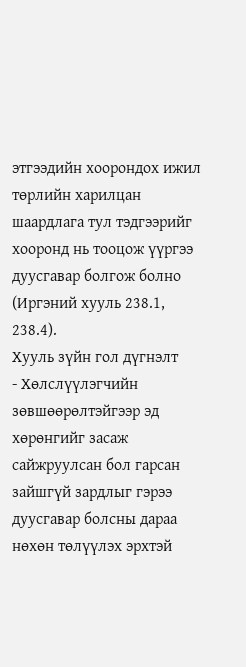этгээдийн хоорондох ижил төрлийн харилцан шаардлага тул тэдгээрийг хооронд нь тооцож үүргээ дуусгавар болгож болно (Иргэний хууль 238.1, 238.4).
Хууль зүйн гол дүгнэлт
- Хөлслүүлэгчийн зөвшөөрөлтэйгээр эд хөрөнгийг засаж сайжруулсан бол гарсан зайшгүй зардлыг гэрээ дуусгавар болсны дараа нөхөн төлүүлэх эрхтэй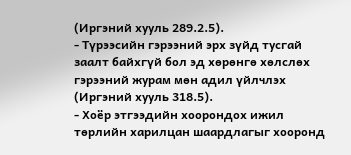(Иргэний хууль 289.2.5).
- Түрээсийн гэрээний эрх зүйд тусгай заалт байхгүй бол эд хөрөнгө хөлслөх гэрээний журам мөн адил үйлчлэх (Иргэний хууль 318.5).
- Хоёр этгээдийн хоорондох ижил төрлийн харилцан шаардлагыг хооронд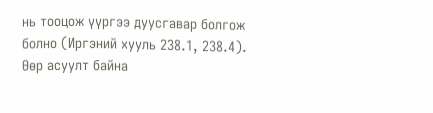нь тооцож үүргээ дуусгавар болгож болно (Иргэний хууль 238.1, 238.4).
Өөр асуулт байна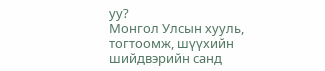уу?
Монгол Улсын хууль, тогтоомж, шүүхийн шийдвэрийн санд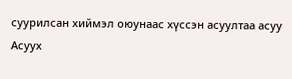суурилсан хиймэл оюунаас хүссэн асуултаа асуу
Асуух